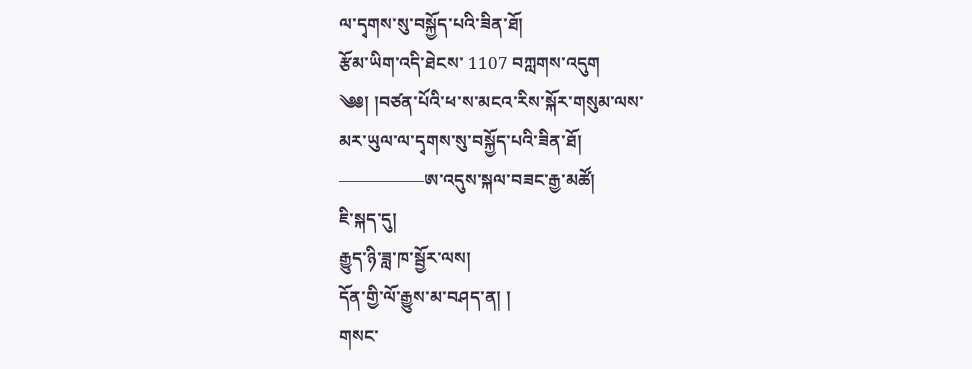ལ་དྭགས་སུ་བསྐྱོད་པའི་ཟིན་ཐོ།
རྩོམ་ཡིག་འདི་ཐེངས་ 1107 བཀླགས་འདུག
༄༅། །བཙན་པོའི་ཕ་ས་མངའ་རིས་སྐོར་གསུམ་ལས་
མར་ཡུལ་ལ་དྭགས་སུ་བསྐྱོད་པའི་ཟིན་ཐོ།
—————ཨ་འདུས་སྐལ་བཟང་རྒྱ་མཚོ།
ཇི་སྐད་དུ།
རྒྱུད་ཉི་ཟླ་ཁ་སྦྱོར་ལས།
དོན་གྱི་ལོ་རྒྱུས་མ་བཤད་ན། །
གསང་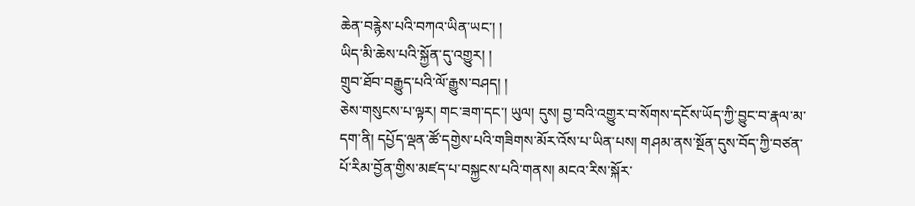ཆེན་བརྙེས་པའི་བཀའ་ཡིན་ཡང་། །
ཡིད་མི་ཆེས་པའི་སྐྱོན་དུ་འགྱུར། །
གྲུབ་ཐོབ་བརྒྱུད་པའི་ལོ་རྒྱུས་བཤད། །
ཅེས་གསུངས་པ་ལྟར། གང་ཟག་དང་། ཡུལ། དུས། བྱ་བའི་འགྱུར་བ་སོགས་དངོས་ཡོད་ཀྱི་བྱུང་བ་རྣལ་མ་དག་ནི། དཔྱོད་ལྡན་ཚོ་དགྱེས་པའི་གཟིགས་མོར་འོས་པ་ཡིན་པས། གཤམ་ནས་སྔོན་དུས་བོད་ཀྱི་བཙན་པོ་རིམ་བྱོན་གྱིས་མཛད་པ་བསྐྱངས་པའི་གནས། མངའ་རིས་སྐོར་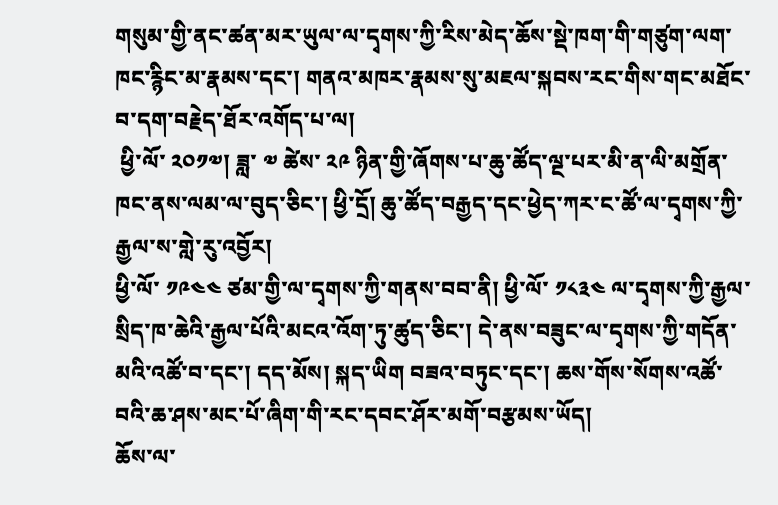གསུམ་གྱི་ནང་ཚན་མར་ཡུལ་ལ་དྭགས་ཀྱི་རིས་མེད་ཆོས་སྡེ་ཁག་གི་གཙུག་ལག་ཁང་རྙིང་མ་རྣམས་དང་། གནའ་མཁར་རྣམས་སུ་མཇལ་སྐབས་རང་གིས་གང་མཐོང་བ་དག་བརྗེད་ཐོར་འགོད་པ་ལ།
 ཕྱི་ལོ་ ༢༠༡༧། ཟླ་ ༧ ཚེས་ ༢༩ ཉིན་གྱི་ཞོགས་པ་ཆུ་ཚོད་ལྔ་པར་མི་ན་ལི་མགྲོན་ཁང་ནས་ལམ་ལ་བུད་ཅིང་། ཕྱི་དྲོ། ཆུ་ཚོད་བརྒྱད་དང་ཕྱེད་ཀར་ང་ཚོ་ལ་དྭགས་ཀྱི་རྒྱལ་ས་གླེ་རུ་འབྱོར།
ཕྱི་ལོ་ ༡༩༤༤ ཙམ་གྱི་ལ་དྭགས་ཀྱི་གནས་བབ་ནི། ཕྱི་ལོ་ ༡༨༣༤ ལ་དྭགས་ཀྱི་རྒྱལ་སྲིད་ཁ་ཆེའི་རྒྱལ་པོའི་མངའ་འོག་ཏུ་ཚུད་ཅིང་། དེ་ནས་བཟུང་ལ་དྭགས་ཀྱི་གདོན་མའི་འཚོ་བ་དང་། དད་མོས། སྐད་ཡིག བཟའ་བཏུང་དང་། ཆས་གོས་སོགས་འཚོ་བའི་ཆ་ཤས་མང་པོ་ཞིག་གི་རང་དབང་ཤོར་མགོ་བརྩམས་ཡོད།
ཆོས་ལ་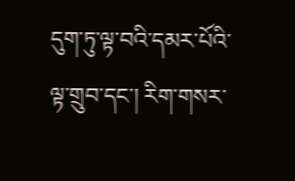དུག་ཏུ་ལྟ་བའི་དམར་པོའི་ལྟ་གྲུབ་དང་། རིག་གསར་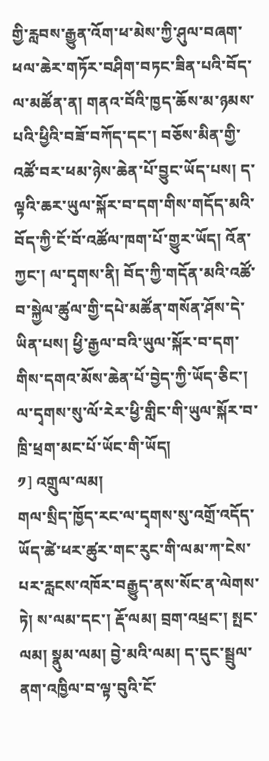གྱི་རླབས་རྒྱུན་འོག་ཕ་མེས་ཀྱི་ཤུལ་བཞག་ཕལ་ཆེར་གཏོར་བཤིག་བཏང་ཟིན་པའི་བོད་ལ་མཚོན་ན། གནའ་བོའི་ཁྱད་ཆོས་མ་ཉམས་པའི་ཕྱིའི་བཟོ་བཀོད་དང་། བཅོས་མིན་གྱི་འཚོ་བར་ཕམ་ཉེས་ཆེན་པོ་བྱུང་ཡོད་པས། ད་ལྟའི་ཆར་ཡུལ་སྐོར་བ་དག་གིས་གདོད་མའི་བོད་ཀྱི་ངོ་བོ་འཚོལ་ཁག་པོ་གྱུར་ཡོད། འོན་ཀྱང་། ལ་དྭགས་ནི། བོད་ཀྱི་གདོན་མའི་འཚོ་བ་སྐྱེལ་ཚུལ་གྱི་དཔེ་མཚོན་གསོན་ཤོས་དེ་ཡིན་པས། ཕྱི་རྒྱལ་བའི་ཡུལ་སྐོར་བ་དག་གིས་དགའ་མོས་ཆེན་པོ་བྱེད་ཀྱི་ཡོད་ཅིང་། ལ་དྭགས་སུ་ལོ་རེར་ཕྱི་གླིང་གི་ཡུལ་སྐོར་བ་ཁྲི་ཕྲག་མང་པོ་ཡོང་གི་ཡོད།
༡] འགྲུལ་ལམ།
གལ་སྲིད་ཁྱོད་རང་ལ་དྭགས་སུ་འགྲོ་འདོད་ཡོད་ཚེ་ཕར་ཚུར་གང་རུང་གི་ལམ་ཀ་ངེས་པར་རླངས་འཁོར་བརྒྱུད་ནས་སོང་ན་ལེགས་ཏེ། ས་ལམ་དང་། རྡོ་ལམ། བྲག་འཕྲང་། སྤང་ལམ། སྣུམ་ལམ། བྱེ་མའི་ལམ། ད་དུང་སྦྲུལ་ནག་འཁྱིལ་བ་ལྟ་བུའི་ངོ་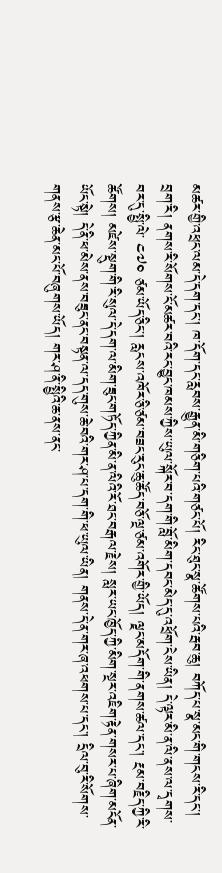མཚར་གྱི་འཕྲང་ལམ་དེ་དག་དང་། ཁ་དོག་དང་རླབས་རྒྱུན་མི་གཅིག་པའི་གཙང་པོ། རིང་ཐུང་སྣ་ཚོགས་པའི་རྦབ་ཆུ། བཀོད་པ་སྣ་མང་གི་གངས་རི་དང་། བྲག་རི། ནགས་རི་སོགས་ངོ་མཚར་བའི་རང་བྱུང་ཁམས་ཀྱིས་ཡུལ་སྐོར་བ་དག་གི་བློ་མིག་དབང་མེད་དུ་འཕྲོག་ངེས་ཡིན། དེ་ལྟར་མི་ན་ལི་ནས་ལ་དྭགས་བར་དུ་སྤྱི་ལེ་ ༤༧༠ ཙམ་ཡོད་ཅིང་། རླངས་འཁོར་ཅི་ཙམ་བཟང་རུང་ཆུ་ཚོད་བཅོ་ལྔ་ཙམ་འགོར་གྱི་ཡོད། ལྗང་མདོག་གི་ནགས་ཚལ་དང་། རྔམ་བརྗིད་ཀྱི་རི་ཚོགས། མཛེས་སྡུག་གི་རི་སུལ་དེ་དག་ལ་མིག་ཟུང་གཏོད་ཀྱིན་མི་ན་ལིའི་རོ་ཐང་བརྒལ་རྗེས། སླར་ཡང་ཁྱོད་ཀྱི་མིག་སྔར་འཇིག་རྟེན་གསར་པ་ཞིག་མངོན་ཡོང་སྟེ། དེ་ནི་ཕ་མེས་ནས་བཟུང་ནང་བསྟན་ལ་དད་གུས་ཆེ་བའི་གར་ཤ་པ་དག་གི་ཕ་ཡུལ་ཡིན། གནས་དེ་ན་གར་ཞ་འཕགས་པ་དང་། དྲིལ་བུ་རི་སོགས་གནས་རྩ་ཆེན་མང་པོ་བཞུགས་ཡོད། གར་ཤ་ནི་སྤྱིའི་ཆ་ནས་ནང་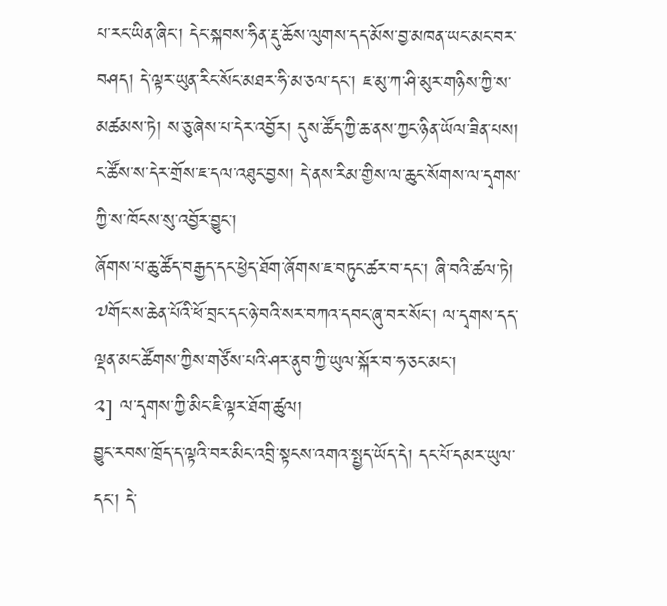པ་རང་ཡིན་ཞིང་། དེང་སྐབས་ཧིན་རྡུ་ཆོས་ལུགས་དད་མོས་བྱ་མཁན་ཡང་མང་བར་བཤད། དེ་ལྟར་ཡུན་རིང་སོང་མཐར་ཧི་མ་ཅལ་དང་། ཇ་མུ་ཀ་ཤི་མུར་གཉིས་ཀྱི་ས་མཚམས་ཏེ། ས་ཅུ་ཞེས་པ་དེར་འབྱོར། དུས་ཚོད་ཀྱི་ཆ་ནས་ཀྱང་ཉིན་ཡོལ་ཟིན་པས། ང་ཚོས་ས་དེར་གྲོས་ཇ་དལ་འཐུང་བྱས། དེ་ནས་རིམ་གྱིས་ལ་ཆུང་སོགས་ལ་དྭགས་ཀྱི་ས་ཁོངས་སུ་འབྱོར་བྱུང་།
ཞོགས་པ་ཆུ་ཚོད་བརྒྱད་དང་ཕྱེད་ཐོག་ཞོགས་ཇ་བཏུང་ཚར་བ་དང་། ཞི་བའི་ཚལ་ཏེ། ༧གོང་ས་ཆེན་པོའི་ཕོ་བྲང་དང་ཉེ་བའི་སར་བཀའ་དབང་ཞུ་བར་སོང་། ལ་དྭགས་དད་ལྡན་མང་ཚོགས་ཀྱིས་གཙོས་པའི་ཤར་ནུབ་ཀྱི་ཡུལ་སྐོར་བ་ཧ་ཅང་མང་།
༢] ལ་དྭགས་ཀྱི་མིང་ཇི་ལྟར་ཐོག་ཚུལ།
བྱུང་རབས་ཁྲོད་ད་ལྟའི་བར་མིང་འབྲི་སྟངས་འགའ་སྤྱད་ཡོད་དེ། དང་པོ་དམར་ཡུལ་དང་། དེ་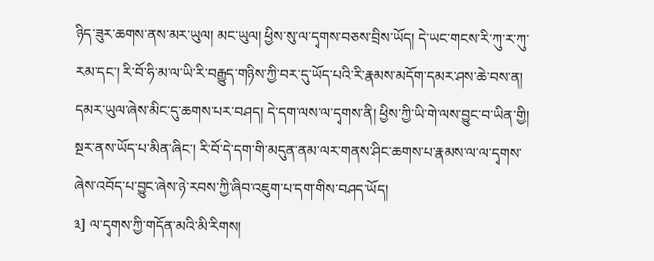ཉིད་ཟུར་ཆགས་ནས་མར་ཡུལ། མང་ཡུལ། ཕྱིས་སུ་ལ་དྭགས་བཅས་བྲིས་ཡོད། དེ་ཡང་གངས་རི་ཀུ་ར་ཀུ་རམ་དང་། རི་བོ་ཧི་མ་ལ་ཡི་རི་བརྒྱུད་གཉིས་ཀྱི་བར་དུ་ཡོད་པའི་རི་རྣམས་མདོག་དམར་ཤས་ཆེ་བས་ན། དམར་ཡུལ་ཞེས་མིང་དུ་ཆགས་པར་བཤད། དེ་དག་ལས་ལ་དྭགས་ནི། ཕྱིས་ཀྱི་ཡི་གེ་ལས་བྱུང་བ་ཡིན་གྱི། སྔར་ནས་ཡོད་པ་མིན་ཞིང་། རི་བོ་དེ་དག་གི་མདུན་ནམ་ལར་གནས་ཤིང་ཆགས་པ་རྣམས་ལ་ལ་དྭགས་ཞེས་འབོད་པ་བྱུང་ཞེས་ཉེ་རབས་ཀྱི་ཞིབ་འཇུག་པ་དག་གིས་བཤད་ཡོད།
༣] ལ་དྭགས་ཀྱི་གདོན་མའི་མི་རིགས།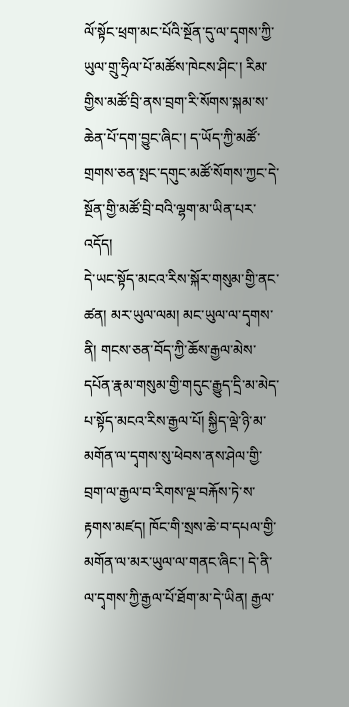ལོ་སྟོང་ཕྲག་མང་པོའི་སྔོན་དུ་ལ་དྭགས་ཀྱི་ཡུལ་གྲུ་ཧྲིལ་པོ་མཚོས་ཁེངས་ཤིང་། རིམ་གྱིས་མཚོ་བྲི་ནས་བྲག་རི་སོགས་སྐམ་ས་ཆེན་པོ་དག་བྱུང་ཞིང་། ད་ཡོད་ཀྱི་མཚོ་གྲགས་ཅན་སྤང་དགུང་མཚོ་སོགས་ཀྱང་དེ་སྔོན་གྱི་མཚོ་བྲི་བའི་ལྷག་མ་ཡིན་པར་འདོད།
དེ་ཡང་སྟོད་མངའ་རིས་སྐོར་གསུམ་གྱི་ནང་ཚན། མར་ཡུལ་ལམ། མང་ཡུལ་ལ་དྭགས་ནི། གངས་ཅན་བོད་ཀྱི་ཆོས་རྒྱལ་མེས་དཔོན་རྣམ་གསུམ་གྱི་གདུང་རྒྱུད་དྲི་མ་མེད་པ་སྟོད་མངའ་རིས་རྒྱལ་པོ། སྐྱིད་ལྡེ་ཉི་མ་མགོན་ལ་དྭགས་སུ་ཕེབས་ནས་ཤེལ་གྱི་བྲག་ལ་རྒྱལ་བ་རིགས་ལྔ་བརྐོས་ཏེ་ས་རྟགས་མཛད། ཁོང་གི་སྲས་ཆེ་བ་དཔལ་གྱི་མགོན་ལ་མར་ཡུལ་ལ་གནང་ཞིང་། དེ་ནི་ལ་དྭགས་ཀྱི་རྒྱལ་པོ་ཐོག་མ་དེ་ཡིན། རྒྱལ་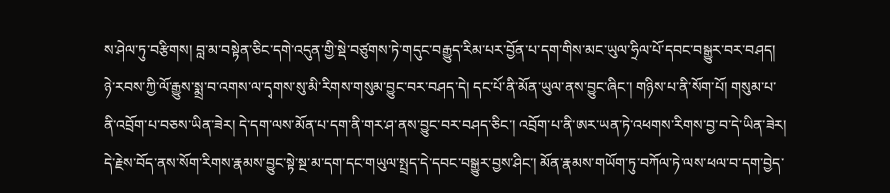ས་ཤེལ་ཏུ་བརྩིགས། བླ་མ་བསྟེན་ཅིང་དགེ་འདུན་གྱི་སྡེ་བཙུགས་ཏེ་གདུང་བརྒྱུད་རིམ་པར་བྱོན་པ་དག་གིས་མང་ཡུལ་ཧྲིལ་པོ་དབང་བསྒྱུར་བར་བཤད།
ཉེ་རབས་ཀྱི་ལོ་རྒྱུས་སྨྲ་བ་འགས་ལ་དྭགས་སུ་མི་རིགས་གསུམ་བྱུང་བར་བཤད་དེ། དང་པོ་ནི་མོན་ཡུལ་ནས་བྱུང་ཞིང་། གཉིས་པ་ནི་སོག་པོ། གསུམ་པ་ནི་འབྲོག་པ་བཅས་ཡིན་ཟེར། དེ་དག་ལས་མོན་པ་དག་ནི་གར་ཤ་ནས་བྱུང་བར་བཤད་ཅིང་། འབྲོག་པ་ནི་ཨར་ཡན་ཏེ་འཕགས་རིགས་བྱ་བ་དེ་ཡིན་ཟེར། དེ་རྗེས་བོད་ནས་སོག་རིགས་རྣམས་བྱུང་སྟེ་སྔ་མ་དག་དང་གཡུལ་སྤྲད་དེ་དབང་བསྒྱུར་བྱས་ཤིང་། མོན་རྣམས་གཡོག་ཏུ་བཀོལ་ཏེ་ལས་ཕལ་བ་དག་བྱེད་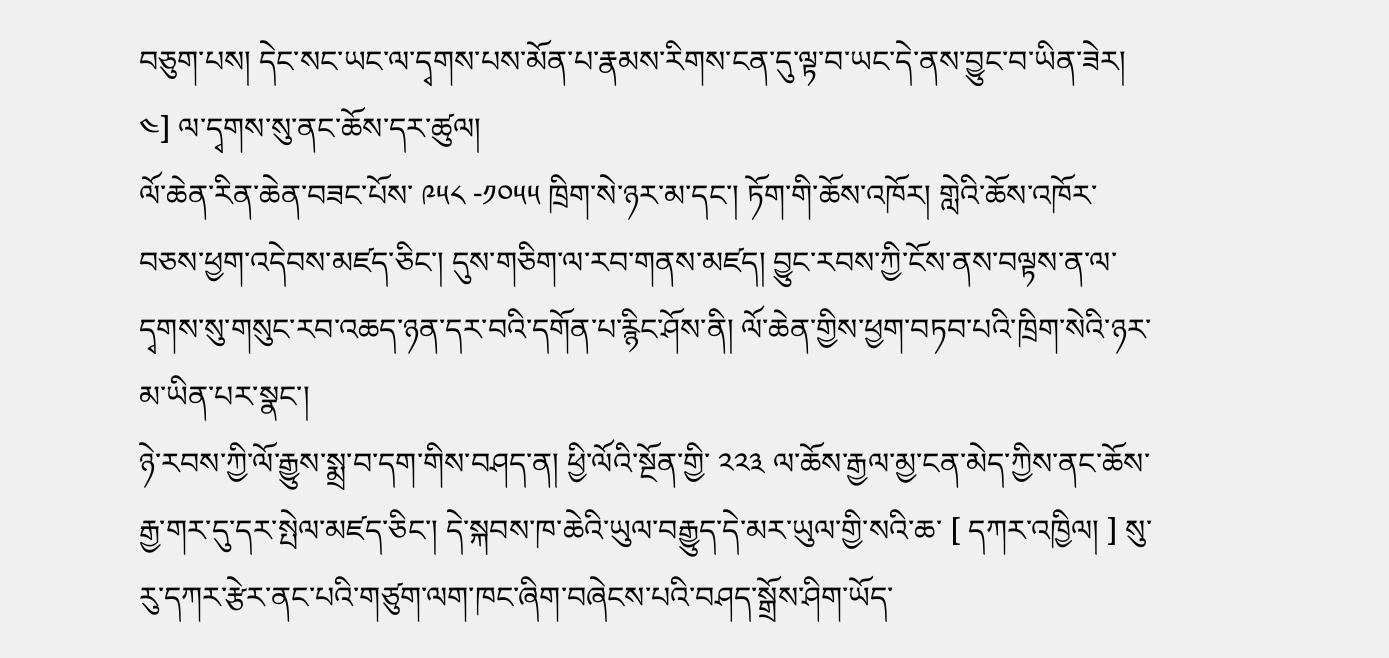བཅུག་པས། དེང་སང་ཡང་ལ་དྭགས་པས་མོན་པ་རྣམས་རིགས་ངན་དུ་ལྟ་བ་ཡང་དེ་ནས་བྱུང་བ་ཡིན་ཟེར།
༤] ལ་དྭགས་སུ་ནང་ཆོས་དར་ཚུལ།
ལོ་ཆེན་རིན་ཆེན་བཟང་པོས་ ༩༥༨ -༡༠༥༥ ཁྲིག་སེ་ཉར་མ་དང་། ཏོག་གི་ཆོས་འཁོར། གླེའི་ཆོས་འཁོར་བཅས་ཕྱག་འདེབས་མཛད་ཅིང་། དུས་གཅིག་ལ་རབ་གནས་མཛད། བྱུང་རབས་ཀྱི་ངོས་ནས་བལྟས་ན་ལ་དྭགས་སུ་གསུང་རབ་འཆད་ཉན་དར་བའི་དགོན་པ་རྙིང་ཤོས་ནི། ལོ་ཆེན་གྱིས་ཕྱག་བཏབ་པའི་ཁྲིག་སེའི་ཉར་མ་ཡིན་པར་སྣང་།
ཉེ་རབས་ཀྱི་ལོ་རྒྱུས་སྨྲ་བ་དག་གིས་བཤད་ན། ཕྱི་ལོའི་སྔོན་གྱི་ ༢༢༣ ལ་ཆོས་རྒྱལ་མྱ་ངན་མེད་ཀྱིས་ནང་ཆོས་རྒྱ་གར་དུ་དར་སྤེལ་མཛད་ཅིང་། དེ་སྐབས་ཁ་ཆེའི་ཡུལ་བརྒྱུད་དེ་མར་ཡུལ་གྱི་སའི་ཆ་ [ དཀར་འཁྱིལ། ] སུ་རུ་དཀར་རྩེར་ནང་པའི་གཙུག་ལག་ཁང་ཞིག་བཞེངས་པའི་བཤད་སྒྲོས་ཤིག་ཡོད་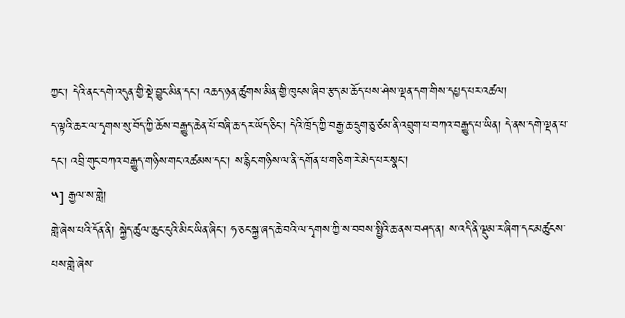ཀྱང་། དེའི་ནང་དགེ་འདུན་གྱི་སྡེ་བྱུང་མིན་དང་། འཆད་ཉན་ཚུགས་མིན་གྱི་ཁུངས་ཞིབ་རྩད་མ་ཆོད་པས་ཤེས་ལྡན་དག་གིས་དཔྱད་པར་འཚལ།
ད་ལྟའི་ཆར་ལ་དྭགས་སུ་བོད་ཀྱི་ཆོས་བརྒྱུད་ཆེན་པོ་བཞི་ཆ་དར་ཡོད་ཅིང་། དེའི་ཁྲོད་ཀྱི་བརྒྱ་ཆ་དྲུག་ཅུ་ཙམ་ནི་འབྲུག་པ་བཀའ་བརྒྱུད་པ་ཡིན། དེ་ནས་དགེ་ལྡན་པ་དང་། འབྲི་གུང་བཀའ་བརྒྱུད་གཉིས་གང་འཚམས་དང་། ས་རྙིང་གཉིས་ལ་ནི་དགོན་པ་གཅིག་རེ་མེད་པར་སྣང་།
༥] རྒྱལ་ས་གླེ།
གླེ་ཞེས་པའི་དོན་ནི། སྐྱེད་ཚུལ་ཆུང་ངུའི་མིང་ཡིན་ཞིང་། ཧ་ཅང་སྐྱ་ཞད་ཆེ་བའི་ལ་དྭགས་ཀྱི་ས་བབས་སྤྱིའི་ཆ་ནས་བཤད་ན། ས་འདི་ནི་ལྡུམ་ར་ཞིག་དང་མཚུངས་པས་གླེ་ཞེས་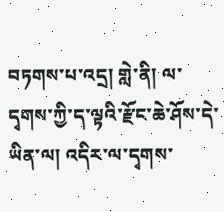བཏགས་པ་འདྲ། གླེ་ནི། ལ་དྭགས་ཀྱི་ད་ལྟའི་རྫོང་ཆེ་ཤོས་དེ་ཡིན་ལ། འདིར་ལ་དྭགས་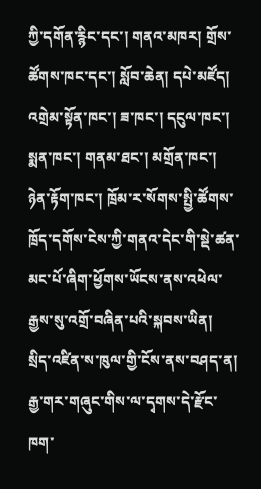ཀྱི་དགོན་རྙིང་དང་། གནའ་མཁར། གྲོས་ཚོགས་ཁང་དང་། སློབ་ཆེན། དཔེ་མཛོད། འགྲེམ་སྟོན་ཁང་། ཟ་ཁང་། དངུལ་ཁང་། སྨན་ཁང་། གནམ་ཐང་། མགྲོན་ཁང་། ཉེན་རྟོག་ཁང་། ཁྲོམ་ར་སོགས་སྤྱི་ཚོགས་ཁྲོད་དགོས་ངེས་ཀྱི་གནའ་དེང་གི་སྡེ་ཚན་མང་པོ་ཞིག་ཕྱོགས་ཡོངས་ནས་འཕེལ་རྒྱས་སུ་འགྲོ་བཞིན་པའི་སྐབས་ཡིན།
སྲིད་འཛིན་ས་ཁུལ་གྱི་ངོས་ནས་བཤད་ན། རྒྱ་གར་གཞུང་གིས་ལ་དྭགས་དེ་རྫོང་ཁག་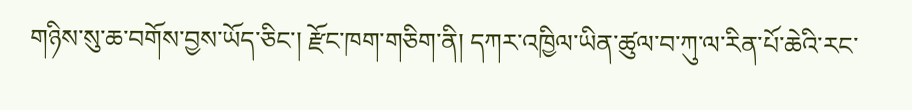གཉིས་སུ་ཆ་བགོས་བྱས་ཡོད་ཅིང་། རྫོང་ཁག་གཅིག་ནི། དཀར་འཁྱིལ་ཡིན་ཚུལ་བ་ཀུ་ལ་རིན་པོ་ཆེའི་རང་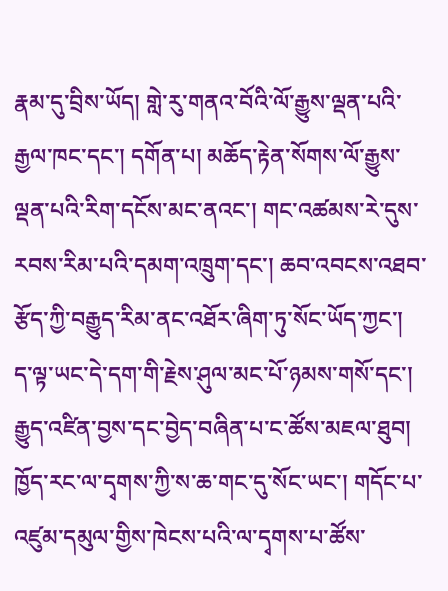རྣམ་དུ་བྲིས་ཡོད། གླེ་རུ་གནའ་བོའི་ལོ་རྒྱུས་ལྡན་པའི་རྒྱལ་ཁང་དང་། དགོན་པ། མཆོད་རྟེན་སོགས་ལོ་རྒྱུས་ལྡན་པའི་རིག་དངོས་མང་ནའང་། གང་འཚམས་རེ་དུས་རབས་རིམ་པའི་དམག་འཁྲུག་དང་། ཆབ་འབངས་འཐབ་རྩོད་ཀྱི་བརྒྱུད་རིམ་ནང་འཐོར་ཞིག་ཏུ་སོང་ཡོད་ཀྱང་། ད་ལྟ་ཡང་དེ་དག་གི་རྗེས་ཤུལ་མང་པོ་ཉམས་གསོ་དང་། རྒྱུད་འཛིན་བྱས་དང་བྱེད་བཞིན་པ་ང་ཚོས་མཇལ་ཐུབ།
ཁྱོད་རང་ལ་དྭགས་ཀྱི་ས་ཆ་གང་དུ་སོང་ཡང་། གདོང་པ་འཛུམ་དམུལ་གྱིས་ཁེངས་པའི་ལ་དྭགས་པ་ཚོས་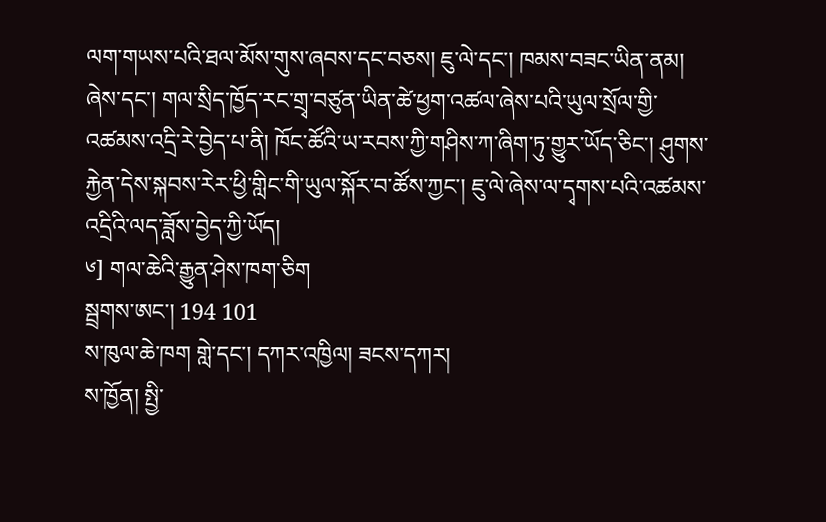ལག་གཡས་པའི་ཐལ་མོས་གུས་ཞབས་དང་བཅས། ཇུ་ལེ་དང་། ཁམས་བཟང་ཡིན་ནམ། ཞེས་དང་། གལ་སྲིད་ཁྱོད་རང་གྲྭ་བཙུན་ཡིན་ཚེ་ཕྱག་འཚལ་ཞེས་པའི་ཡུལ་སྲོལ་གྱི་འཚམས་འདྲི་རེ་བྱེད་པ་ནི། ཁོང་ཚོའི་ཡ་རབས་ཀྱི་གཤིས་ཀ་ཞིག་ཏུ་གྱུར་ཡོད་ཅིང་། ཤུགས་རྐྱེན་དེས་སྐབས་རེར་ཕྱི་གླིང་གི་ཡུལ་སྐོར་བ་ཚོས་ཀྱང་། ཇུ་ལེ་ཞེས་ལ་དྭགས་པའི་འཚམས་འདྲིའི་ལད་ཟློས་བྱེད་ཀྱི་ཡོད།
༦] གལ་ཆེའི་རྒྱུན་ཤེས་ཁག་ཅིག
སྦྲགས་ཨང་། 194 101
ས་ཁུལ་ཆེ་ཁག གླེ་དང་། དཀར་འཁྱིལ། ཟངས་དཀར།
ས་ཁྱོན། སྤྱི་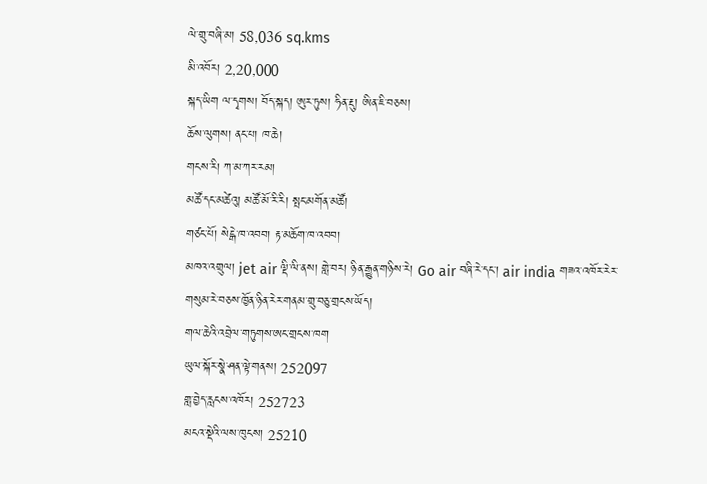ལེ་གྲུ་བཞི་མ། 58,036 sq.kms
མི་འབོར། 2,20,000
སྐད་ཡིག ལ་དྭགས། བོད་སྐད། ཨུར་ཏུས། ཧིན་རྡུ། ཨིན་ཇི་བཅས།
ཆོས་ལུགས། ནང་པ། ཁ་ཆེ།
གངས་རི། ཀ་མ་ཀར་རམ།
མཚོ་དང་མཚེའུ། མཚོ་མོ་རི་རི། སྤང་མགོན་མཚོ།
གཙང་པོ། སེངྒེ་ཁ་འབབ། རྟ་མཆོག་ཁ་འབབ།
མཁའ་འགྲུལ། jet air ལྡི་ལི་ནས། གླེ་བར། ཉིན་རྒྱུན་གཉིས་རེ། Go air བཞི་རེ་དང་། air india གཟའ་འཁོར་རེར་གསུམ་རེ་བཅས་ཁྱོན་ཉིན་རེར་གནམ་གྲུ་བཅུ་གྲངས་ཡོད།
གལ་ཆེའི་འབྲེལ་གཏུགས་ཨང་གྲངས་ཁག
ཡུལ་སྐོར་སྣེ་ཤན་ལྟེ་གནས། 252097
གླ་བྱེད་རླངས་འཁོར། 252723
མངའ་སྡེའི་ལས་ཁུངས། 25210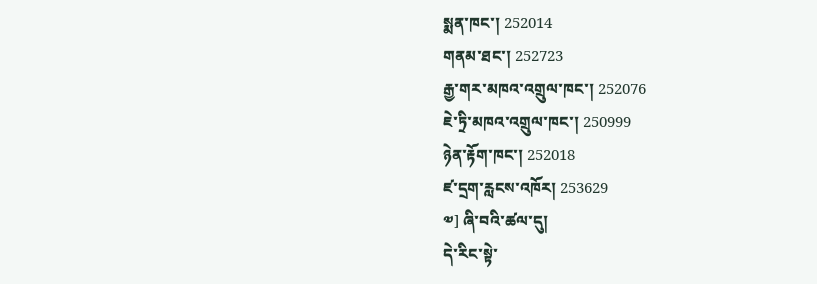སྨན་ཁང་། 252014
གནམ་ཐང་། 252723
རྒྱ་གར་མཁའ་འགྲུལ་ཁང་། 252076
ཇེ་ཏྲི་མཁའ་འགྲུལ་ཁང་། 250999
ཉེན་རྟོག་ཁང་། 252018
ཛ་དྲག་རླངས་འཁོར། 253629
༧] ཞི་བའི་ཚལ་དུ།
དེ་རིང་སྟེ་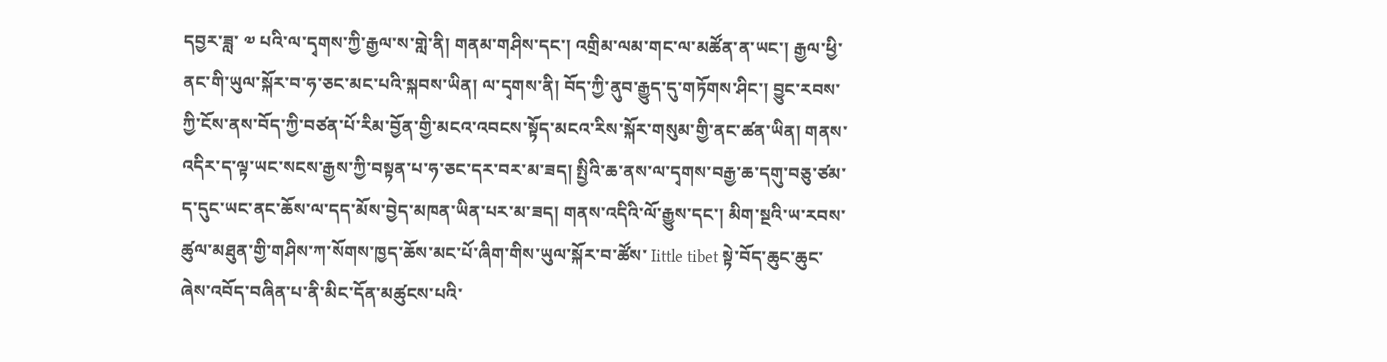དབྱར་ཟླ་ ༧ པའི་ལ་དྭགས་ཀྱི་རྒྱལ་ས་གླེ་ནི། གནམ་གཤིས་དང་། འགྲིམ་ལམ་གང་ལ་མཚོན་ན་ཡང་། རྒྱལ་ཕྱི་ནང་གི་ཡུལ་སྐོར་བ་ཧ་ཅང་མང་པའི་སྐབས་ཡིན། ལ་དྭགས་ནི། བོད་ཀྱི་ནུབ་རྒྱུད་དུ་གཏོགས་ཤིང་། བྱུང་རབས་ཀྱི་ངོས་ནས་བོད་ཀྱི་བཙན་པོ་རིམ་བྱོན་གྱི་མངའ་འབངས་སྟོད་མངའ་རིས་སྐོར་གསུམ་གྱི་ནང་ཚན་ཡིན། གནས་འདིར་ད་ལྟ་ཡང་སངས་རྒྱས་ཀྱི་བསྟན་པ་ཧ་ཅང་དར་བར་མ་ཟད། སྤྱིའི་ཆ་ནས་ལ་དྭགས་བརྒྱ་ཆ་དགུ་བཅུ་ཙམ་ད་དུང་ཡང་ནང་ཆོས་ལ་དད་མོས་བྱེད་མཁན་ཡིན་པར་མ་ཟད། གནས་འདིའི་ལོ་རྒྱུས་དང་། མིག་སྔའི་ཡ་རབས་ཚུལ་མཐུན་གྱི་གཤིས་ཀ་སོགས་ཁྱད་ཆོས་མང་པོ་ཞིག་གིས་ཡུལ་སྐོར་བ་ཚོས་ Iittle tibet སྟེ་བོད་ཆུང་ཆུང་ཞེས་འབོད་བཞིན་པ་ནི་མིང་དོན་མཚུངས་པའི་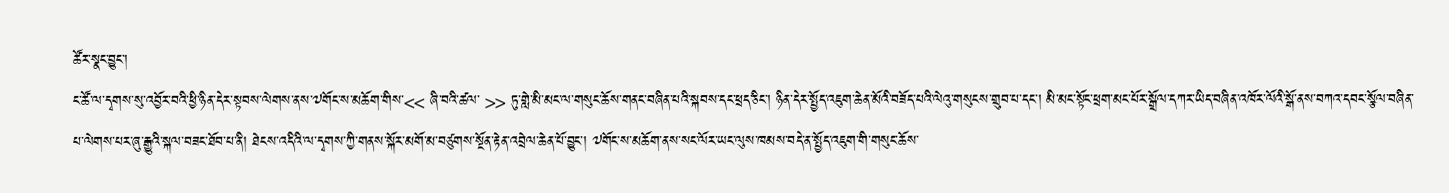ཚོར་སྣང་བྱུང་།
ང་ཚོ་ལ་དྭགས་སུ་འབྱོར་བའི་ཕྱི་ཉིན་དེར་སྟབས་ལེགས་ནས་༧གོང་ས་མཆོག་གིས་<< ཞི་བའི་ཚལ་ >> ཏུ་གླེ་མི་མང་ལ་གསུང་ཆོས་གནང་བཞིན་པའི་སྐབས་དང་ཕྲད་ཅིང་། ཉིན་དེར་སྤྱོད་འཇུག་ཆེན་མོའི་བཟོད་པའི་ལེའུ་གསུངས་གྲུབ་པ་དང་། མི་མང་སྟོང་ཕྲག་མང་པོར་སྒྲོལ་དཀར་ཡིད་བཞིན་འཁོར་ལོའི་སྒོ་ནས་བཀའ་དབང་སྩོལ་བཞིན་པ་ལེགས་པར་ཞུ་རྒྱུའི་སྐལ་བཟང་ཐོབ་པ་ནི། ཐེངས་འདིའི་ལ་དྭགས་ཀྱི་གནས་སྐོར་མགོ་མ་བཙུགས་སྔོན་རྟེན་འབྲེལ་ཆེན་པོ་བྱུང་། ༧གོང་ས་མཆོག་ནས་སང་ལོར་ཡང་ལུས་ཁམས་བདེ་ན་སྤྱོད་འཇུག་གི་གསུང་ཆོས་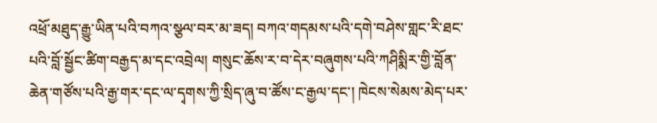འཕྲོ་མཐུད་རྒྱུ་ཡིན་པའི་བཀའ་སྩལ་བར་མ་ཟད། བཀའ་གདམས་པའི་དགེ་བཤེས་གླང་རི་ཐང་པའི་བློ་སྦྱོང་ཚིག་བརྒྱད་མ་དང་འབྲེལ། གསུང་ཆོས་ར་བ་དེར་བཞུགས་པའི་ཀཤིསྨིར་གྱི་བློན་ཆེན་གཙོས་པའི་རྒྱ་གར་དང་ལ་དྭགས་ཀྱི་སྲིད་ཞུ་བ་ཚོས་ང་རྒྱལ་དང་། ཁེངས་སེམས་མེད་པར་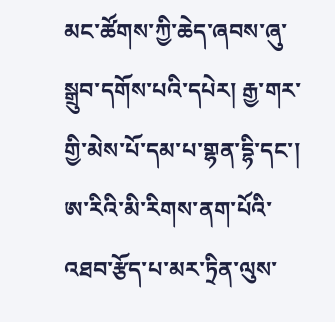མང་ཚོགས་ཀྱི་ཆེད་ཞབས་ཞུ་སྒྲུབ་དགོས་པའི་དཔེར། རྒྱ་གར་གྱི་མེས་པོ་དམ་པ་གྷན་དྷི་དང་། ཨ་རིའི་མི་རིགས་ནག་པོའི་འཐབ་རྩོད་པ་མར་ཏྲིན་ལུས་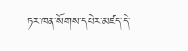ཏར་ཁན་སོགས་དཔེར་མཛད་དེ་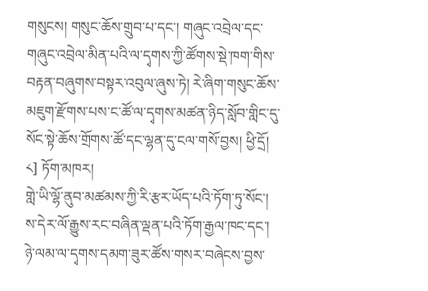གསུངས། གསུང་ཆོས་གྲུབ་པ་དང་། གཞུང་འབྲེལ་དང་གཞུང་འབྲེལ་མིན་པའི་ལ་དྭགས་ཀྱི་ཚོགས་སྡེ་ཁག་གིས་བརྟན་བཞུགས་བསྟར་འབུལ་ཞུས་ཏེ། རེ་ཞིག་གསུང་ཆོས་མཇུག་རྫོགས་པས་ང་ཚོ་ལ་དྭགས་མཚན་ཉིད་སློབ་གླིང་དུ་སོང་སྟེ་ཆོས་གྲོགས་ཚོ་དང་ལྷན་དུ་ངལ་གསོ་བྱས། ཕྱི་དྲོ།
༨] ཏོག་མཁར།
གླེ་ཡི་ལྷོ་ནུབ་མཚམས་ཀྱི་རི་རྩར་ཡོད་པའི་ཏོག་ཏུ་སོང་། ས་དེར་ལོ་རྒྱུས་རང་བཞིན་ལྡན་པའི་ཏོག་རྒྱལ་ཁང་དང་། ཉེ་ལམ་ལ་དྭགས་དམག་ཟུར་ཚོས་གསར་བཞེངས་བྱས་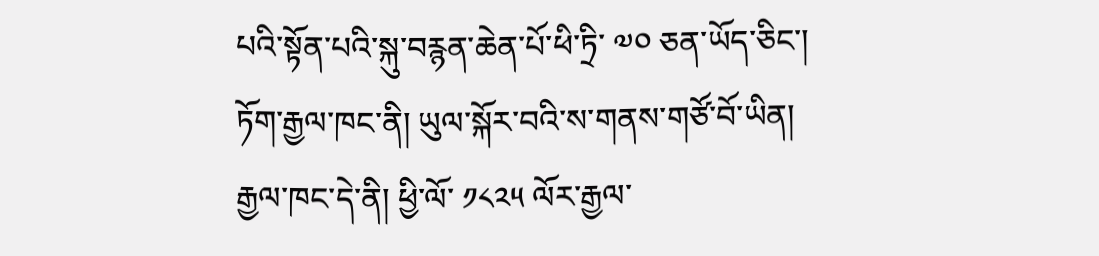པའི་སྟོན་པའི་སྐུ་བརྙན་ཆེན་པོ་ཕི་ཏྲི་ ༧༠ ཅན་ཡོད་ཅིང་། ཏོག་རྒྱལ་ཁང་ནི། ཡུལ་སྐོར་བའི་ས་གནས་གཙོ་བོ་ཡིན། རྒྱལ་ཁང་དེ་ནི། ཕྱི་ལོ་ ༡༨༢༥ ལོར་རྒྱལ་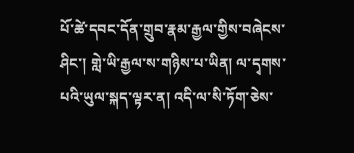པོ་ཚེ་དབང་དོན་གྲུབ་རྣམ་རྒྱལ་གྱིས་བཞེངས་ཤིང་། གླེ་ཡི་རྒྱལ་ས་གཉིས་པ་ཡིན། ལ་དྭགས་པའི་ཡུལ་སྐད་ལྟར་ན། འདི་ལ་སི་ཏོག་ཅེས་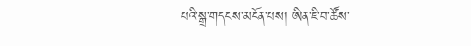པའི་སྒྲ་གདངས་མངོན་པས། ཨིན་ཇི་བ་ཚོས་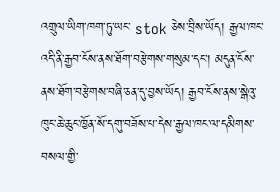འགྲུལ་ཡིག་ཁག་ཏུ་ཡང་ stok ཅེས་བྲིས་ཡོད། རྒྱལ་ཁང་འདི་ནི་རྒྱབ་ངོས་ནས་ཐོག་བརྩེགས་གསུམ་དང་། མདུན་ངོས་ནས་ཐོག་བརྩེགས་བཞི་ཅན་དུ་བྱས་ཡོད། རྒྱབ་ངོས་ནས་སྒེའུ་ཁུང་ཆེ་ཆུང་ཁྱོན་སོ་དགུ་བཟོས་པ་དེས་རྒྱལ་ཁང་ལ་དམིགས་བསལ་གྱི་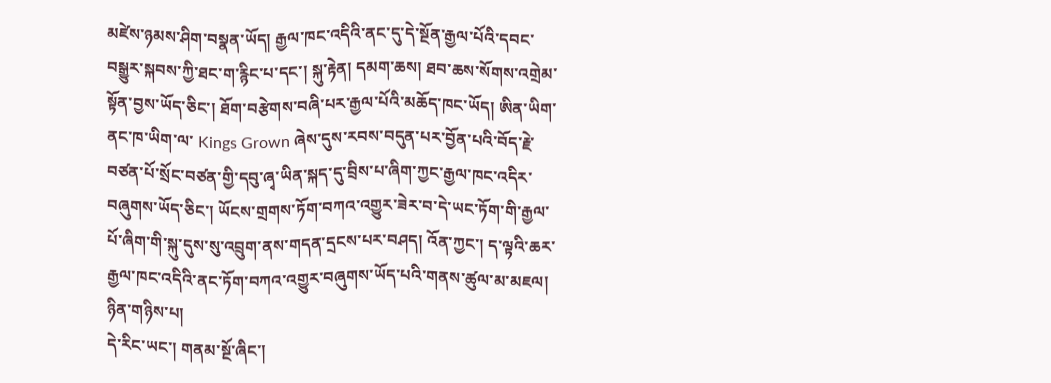མཛེས་ཉམས་ཤིག་བསྣན་ཡོད། རྒྱལ་ཁང་འདིའི་ནང་དུ་དེ་སྔོན་རྒྱལ་པོའི་དབང་བསྒྱུར་སྐབས་ཀྱི་ཐང་ག་རྙིང་པ་དང་། སྐུ་རྟེན། དམག་ཆས། ཐབ་ཆས་སོགས་འགྲེམ་སྟོན་བྱས་ཡོད་ཅིང་། ཐོག་བརྩེགས་བཞི་པར་རྒྱལ་པོའི་མཆོད་ཁང་ཡོད། ཨིན་ཡིག་ནང་ཁ་ཡིག་ལ་ Kings Grown ཞེས་དུས་རབས་བདུན་པར་བྱོན་པའི་བོད་རྗེ་བཙན་པོ་སྲོང་བཙན་གྱི་དབུ་ཞྭ་ཡིན་སྐད་དུ་བྲིས་པ་ཞིག་ཀྱང་རྒྱལ་ཁང་འདིར་བཞུགས་ཡོད་ཅིང་། ཡོངས་གྲགས་ཏོག་བཀའ་འགྱུར་ཟེར་བ་དེ་ཡང་ཏོག་གི་རྒྱལ་པོ་ཞིག་གི་སྐུ་དུས་སུ་འབྲུག་ནས་གདན་དྲངས་པར་བཤད། འོན་ཀྱང་། ད་ལྟའི་ཆར་རྒྱལ་ཁང་འདིའི་ནང་ཏོག་བཀའ་འགྱུར་བཞུགས་ཡོད་པའི་གནས་ཚུལ་མ་མཇལ།
ཉིན་གཉིས་པ།
དེ་རིང་ཡང་། གནམ་སྔོ་ཞིང་།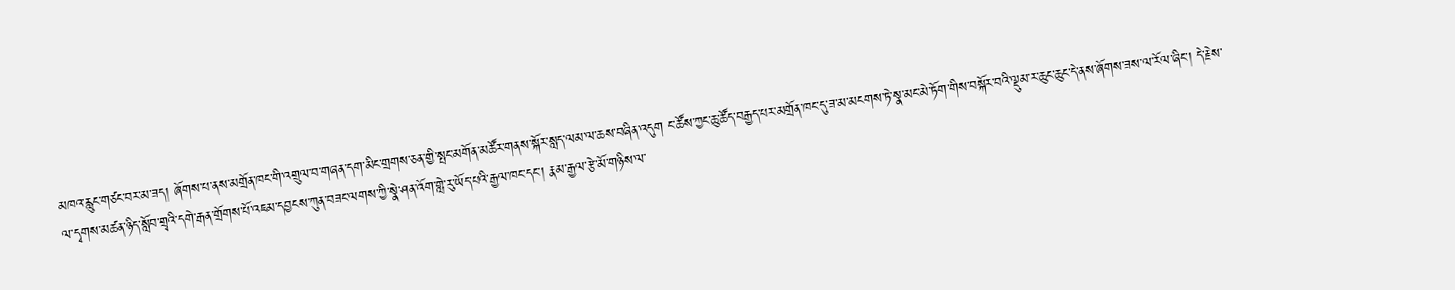མཁའ་རླུང་གཙང་བར་མ་ཟད། ཞོགས་པ་ནས་མགྲོན་ཁང་གི་འགྲུལ་བ་གཞན་དག་མིང་གྲགས་ཅན་གྱི་སྤང་མགོན་མཚོར་གནས་སྐོར་སླད་ལམ་ལ་ཆས་བཞིན་འདུག ང་ཚོས་ཀྱང་ཆུ་ཚོད་བརྒྱད་པར་མགྲོན་ཁང་དུ་ཟ་མ་མངགས་ཏེ་སྣ་མང་མེ་ཏོག་གིས་བསྐོར་བའི་ལྡུམ་ར་ཆུང་ཆུང་དེ་ནས་ཞོགས་ཟས་ལ་རོལ་ཞིང་། དེ་རྗེས་ལ་དྭགས་མཚན་ཉིད་སློབ་གྲྭའི་དགེ་རྒན་གྲོགས་པོ་འཇམ་དབྱངས་ཀུན་བཟང་ལགས་ཀྱི་སྣེ་ཤན་འོག་གླེ་རུ་ཡོད་པའི་རྒྱལ་ཁང་དང་། རྣམ་རྒྱལ་རྩེ་མོ་གཉིས་ལ་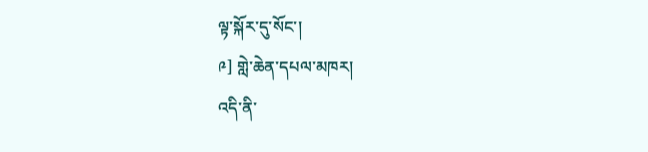ལྟ་སྐོར་དུ་སོང་།
༩] གླེ་ཆེན་དཔལ་མཁར།
འདི་ནི་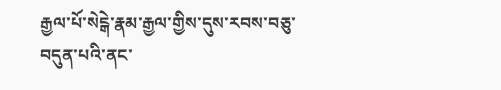རྒྱལ་པོ་སེངྒེ་རྣམ་རྒྱལ་གྱིས་དུས་རབས་བཅུ་བདུན་པའི་ནང་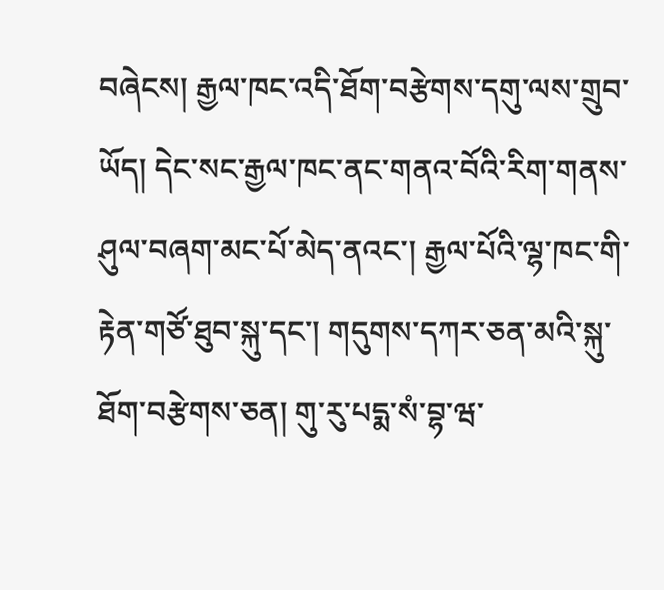བཞེངས། རྒྱལ་ཁང་འདི་ཐོག་བརྩེགས་དགུ་ལས་གྲུབ་ཡོད། དེང་སང་རྒྱལ་ཁང་ནང་གནའ་བོའི་རིག་གནས་ཤུལ་བཞག་མང་པོ་མེད་ནའང་། རྒྱལ་པོའི་ལྷ་ཁང་གི་རྟེན་གཙོ་ཐུབ་སྐུ་དང་། གདུགས་དཀར་ཅན་མའི་སྐུ་ཐོག་བརྩེགས་ཅན། གུ་རུ་པདྨ་སཾ་བྷ་ཝ་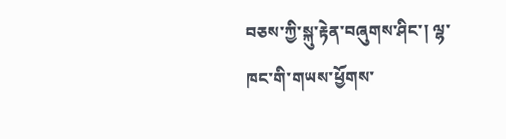བཅས་ཀྱི་སྐུ་རྟེན་བཞུགས་ཤིང་། ལྷ་ཁང་གི་གཡས་ཕྱོགས་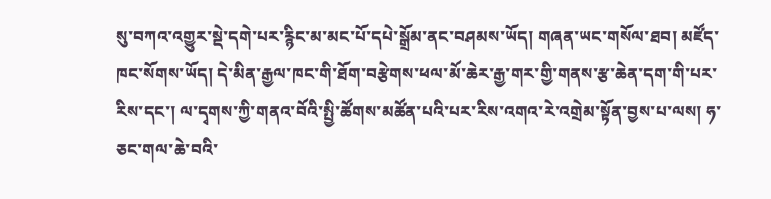སུ་བཀའ་འགྱུར་སྡེ་དགེ་པར་རྙིང་མ་མང་པོ་དཔེ་སྒྲོམ་ནང་བཤམས་ཡོད། གཞན་ཡང་གསོལ་ཐབ། མཛོད་ཁང་སོགས་ཡོད། དེ་མིན་རྒྱལ་ཁང་གི་ཐོག་བརྩེགས་ཕལ་མོ་ཆེར་རྒྱ་གར་གྱི་གནས་རྩ་ཆེན་དག་གི་པར་རིས་དང་། ལ་དྭགས་ཀྱི་གནའ་བོའི་སྤྱི་ཚོགས་མཚོན་པའི་པར་རིས་འགའ་རེ་འགྲེམ་སྟོན་བྱས་པ་ལས། ཧ་ཅང་གལ་ཆེ་བའི་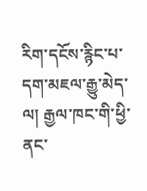རིག་དངོས་རྙིང་པ་དག་མཇལ་རྒྱུ་མེད་ལ། རྒྱལ་ཁང་གི་ཕྱི་ནང་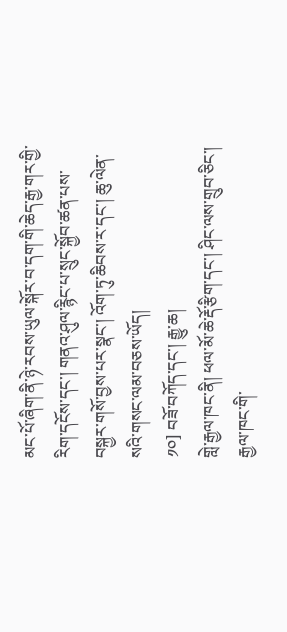མང་པོ་ཞིག་ནི་ཉེ་རབས་ཡུལ་སྐོར་བ་དག་གི་ཆེད་རྒྱ་གར་གྱི་རིག་དངོས་དང་། གནའ་ཤུལ་རྙིང་པ་སྲུང་སྐྱོབ་ཚན་པས་བསྐྱར་གསོ་བྱས་པར་སྣང་། འོག་ཏུ་ཆིབས་ར་དང་། ཆུ་ལེན་སའི་གསང་ལམ་བཅས་ཡོད།
༡༠] བཟོ་བཀོད་དང་། རྒྱུ་ཆ།
གླེ་རྒྱལ་ཁང་ནི། ཕལ་མོ་ཆེ་རྡོ་རྩིག་དང་། ཤིང་ལས་གྲུབ་ཅིང་། རྒྱལ་ཁང་གི་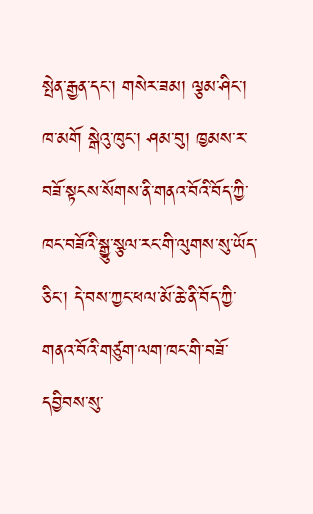སྤེན་རྒྱན་དང་། གསེར་ཟམ། ལྕམ་ཤིང་། ཁ་མགོ སྒེའུ་ཁུང་། ཤམ་བུ། ཁྱམས་ར་བཟོ་སྟངས་སོགས་ནི་གནའ་བོའི་བོད་ཀྱི་ཁང་བཟོའི་སྒྱུ་སྩལ་རང་གི་ལུགས་སུ་ཡོད་ཅིང་། དེ་བས་ཀྱང་ཕལ་མོ་ཆེ་ནི་བོད་ཀྱི་གནའ་བོའི་གཙུག་ལག་ཁང་གི་བཟོ་དབྱིབས་སུ་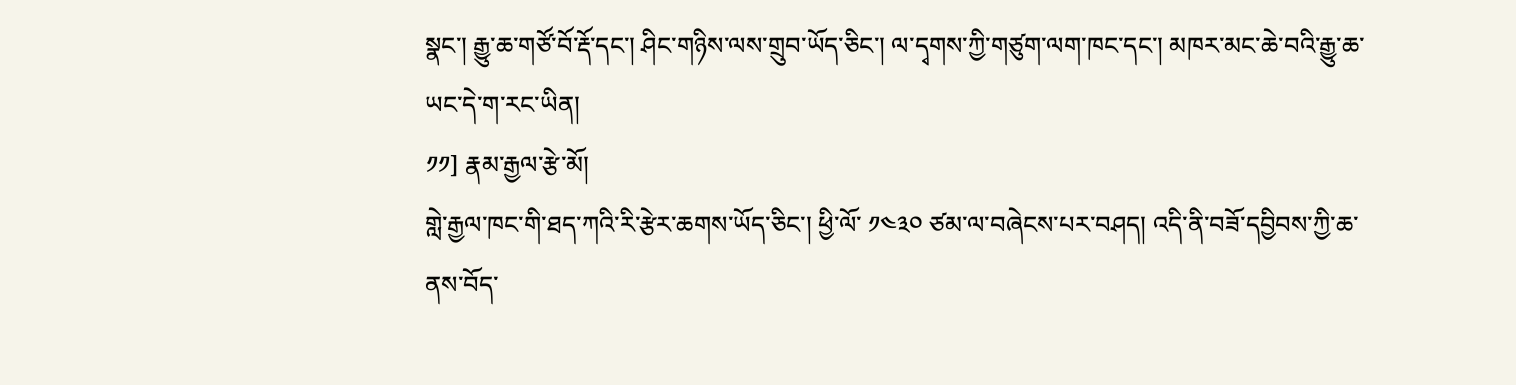སྣང་། རྒྱུ་ཆ་གཙོ་བོ་རྡོ་དང་། ཤིང་གཉིས་ལས་གྲུབ་ཡོད་ཅིང་། ལ་དྭགས་ཀྱི་གཙུག་ལག་ཁང་དང་། མཁར་མང་ཆེ་བའི་རྒྱུ་ཆ་ཡང་དེ་ག་རང་ཡིན།
༡༡] རྣམ་རྒྱལ་རྩེ་མོ།
གླེ་རྒྱལ་ཁང་གི་ཐད་ཀའི་རི་རྩེར་ཆགས་ཡོད་ཅིང་། ཕྱི་ལོ་ ༡༤༣༠ ཙམ་ལ་བཞེངས་པར་བཤད། འདི་ནི་བཟོ་དབྱིབས་ཀྱི་ཆ་ནས་བོད་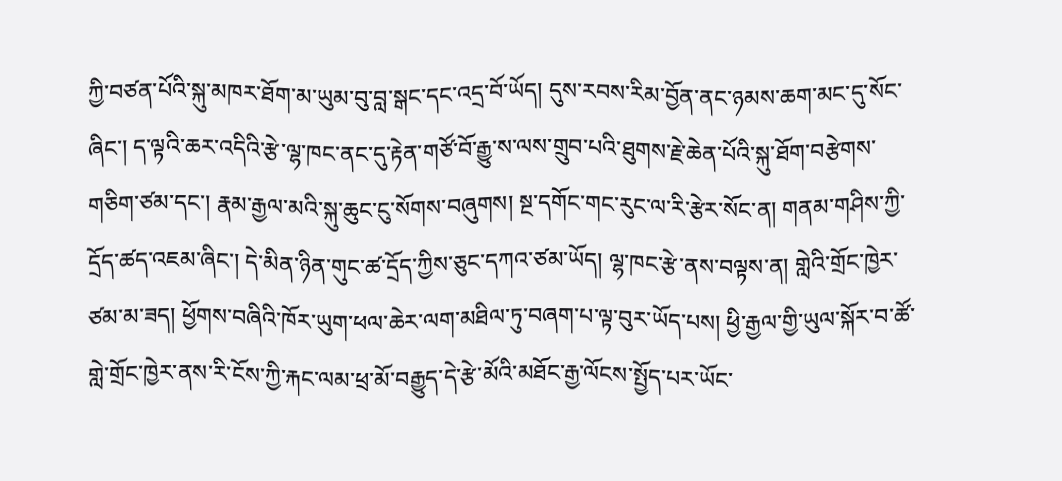ཀྱི་བཙན་པོའི་སྐུ་མཁར་ཐོག་མ་ཡུམ་བུ་བླ་སྒང་དང་འདྲ་བོ་ཡོད། དུས་རབས་རིམ་བྱོན་ནང་ཉམས་ཆག་མང་དུ་སོང་ཞིང་། ད་ལྟའི་ཆར་འདིའི་རྩེ་ལྷ་ཁང་ནང་དུ་རྟེན་གཙོ་བོ་རྒྱུ་ས་ལས་གྲུབ་པའི་ཐུགས་རྗེ་ཆེན་པོའི་སྐུ་ཐོག་བརྩེགས་གཅིག་ཙམ་དང་། རྣམ་རྒྱལ་མའི་སྐུ་ཆུང་ངུ་སོགས་བཞུགས། སྔ་དགོང་གང་རུང་ལ་རི་རྩེར་སོང་ན། གནམ་གཤིས་ཀྱི་དྲོད་ཚད་འཇམ་ཞིང་། དེ་མིན་ཉིན་གུང་ཚ་དྲོད་ཀྱིས་ཅུང་དཀའ་ཙམ་ཡོད། ལྷ་ཁང་རྩེ་ནས་བལྟས་ན། གླེའི་གྲོང་ཁྱེར་ཙམ་མ་ཟད། ཕྱོགས་བཞིའི་ཁོར་ཡུག་ཕལ་ཆེར་ལག་མཐིལ་ཏུ་བཞག་པ་ལྟ་བུར་ཡོད་པས། ཕྱི་རྒྱལ་གྱི་ཡུལ་སྐོར་བ་ཚོ་གླེ་གྲོང་ཁྱེར་ནས་རི་ངོས་ཀྱི་རྐང་ལམ་ཕྲ་མོ་བརྒྱུད་དེ་རྩེ་མོའི་མཐོང་རྒྱ་ལོངས་སྤྱོད་པར་ཡོང་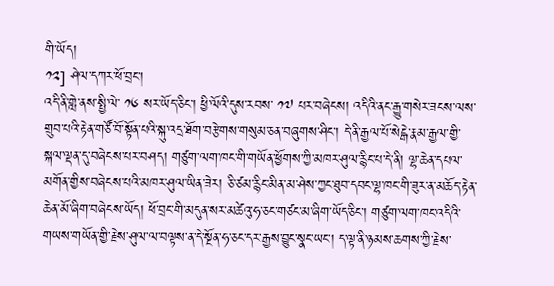གི་ཡོད།
༡༢] ཤེལ་དཀར་ཕོ་བྲང་།
འདི་ནི་གླེ་ནས་སྤྱི་ལེ་ ༡༦ སར་ཡོད་ཅིང་། ཕྱི་ལོའི་དུས་རབས་ ༡༧ པར་བཞེངས། འདིའི་ནང་རྒྱུ་གསེར་ཟངས་ལས་གྲུབ་པའི་རྟེན་གཙོ་བོ་སྟོན་པའི་སྐུ་འདྲ་ཐོག་བརྩེགས་གསུམ་ཅན་བཞུགས་ཤིང་། དེ་ནི་རྒྱལ་པོ་སེངྒེ་རྣམ་རྒྱལ་གྱི་སྐལ་ལྡན་དུ་བཞེངས་པར་བཤད། གཙུག་ལག་ཁང་གི་གཡོན་ཕྱོགས་ཀྱི་མཁར་ཤུལ་རྙིང་པ་དེ་ནི། ལྷ་ཆེན་དཔལ་མགོན་གྱིས་བཞེངས་པའི་མཁར་ཤུལ་ཡིན་ཟེར། ཅི་ཙམ་རྙིང་མིན་མ་ཤེས་ཀྱང་ཐུབ་དབང་ལྷ་ཁང་གི་ཟུར་ན་མཆོད་རྟེན་ཆེན་མོ་ཞིག་བཞེངས་ཡོད། ཕོ་བྲང་གི་མདུན་སར་མཚེའུ་ཧ་ཅང་གཙང་མ་ཞིག་ཡོད་ཅིང་། གཙུག་ལག་ཁང་འདིའི་གཡས་གཡོན་གྱི་རྗེས་ཤུལ་ལ་བལྟས་ན་དེ་སྔོན་ཧ་ཅང་དར་རྒྱས་བྱུང་སྣང་ཡང་། ད་ལྟ་ནི་ཉམས་ཆགས་ཀྱི་རྗེས་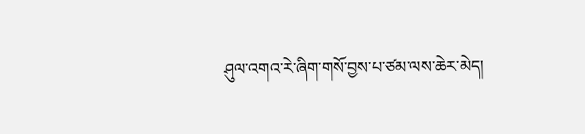ཤུལ་འགའ་རེ་ཞིག་གསོ་བྱས་པ་ཙམ་ལས་ཆེར་མེད།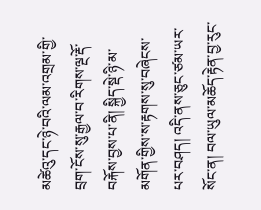མཚེའུ་དང་ཉེ་བའི་ལམ་འགྲམ་གྱི་བྲག་ངོས་སུ་རྒྱལ་བ་རིགས་ལྔ་རྡོ་བརྐོས་བྱས་པ་ནི། སྐྱིད་སྡེ་ཉི་མ་མགོན་གྱིས་ས་རྟགས་སུ་བཞེངས་པར་བཤད། འདི་ནས་ཅུང་ཙམ་ཡར་སོང་ན། བལ་ཡུལ་མཆོད་རྟེན་བྱ་རུང་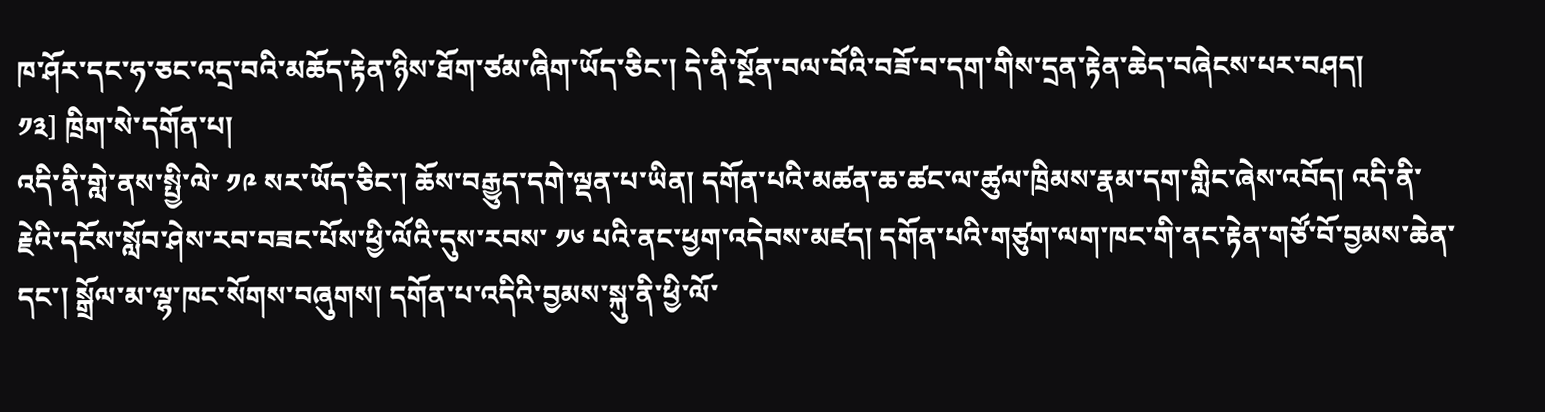ཁ་ཤོར་དང་ཧ་ཅང་འདྲ་བའི་མཆོད་རྟེན་ཉིས་ཐོག་ཙམ་ཞིག་ཡོད་ཅིང་། དེ་ནི་སྔོན་བལ་བོའི་བཟོ་བ་དག་གིས་དྲན་རྟེན་ཆེད་བཞེངས་པར་བཤད།
༡༣] ཁྲིག་སེ་དགོན་པ།
འདི་ནི་གླེ་ནས་སྤྱི་ལེ་ ༡༩ སར་ཡོད་ཅིང་། ཆོས་བརྒྱུད་དགེ་ལྡན་པ་ཡིན། དགོན་པའི་མཚན་ཆ་ཚང་ལ་ཚུལ་ཁྲིམས་རྣམ་དག་གླིང་ཞེས་འབོད། འདི་ནི་རྗེའི་དངོས་སློབ་ཤེས་རབ་བཟང་པོས་ཕྱི་ལོའི་དུས་རབས་ ༡༦ པའི་ནང་ཕྱག་འདེབས་མཛད། དགོན་པའི་གཙུག་ལག་ཁང་གི་ནང་རྟེན་གཙོ་བོ་བྱམས་ཆེན་དང་། སྒྲོལ་མ་ལྷ་ཁང་སོགས་བཞུགས། དགོན་པ་འདིའི་བྱམས་སྐུ་ནི་ཕྱི་ལོ་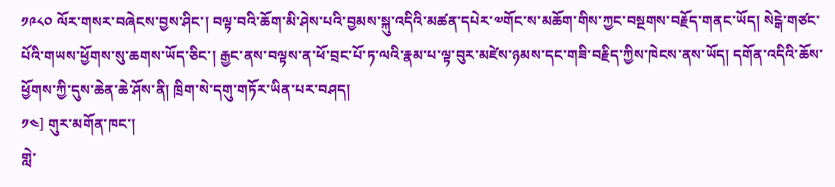༡༩༨༠ ལོར་གསར་བཞེངས་བྱས་ཤིང་། བལྟ་བའི་ཆོག་མི་ཤེས་པའི་བྱམས་སྐུ་འདིའི་མཚན་དཔེར་༧གོང་ས་མཆོག་གིས་ཀྱང་བསྔགས་བརྗོད་གནང་ཡོད། སེངྒེ་གཙང་པོའི་གཡས་ཕྱོགས་སུ་ཆགས་ཡོད་ཅིང་། རྒྱང་ནས་བལྟས་ན་ཕོ་བྲང་པོ་ཏ་ལའི་རྣམ་པ་ལྟ་བུར་མཛེས་ཉམས་དང་གཟི་བརྗིད་ཀྱིས་ཁེངས་ནས་ཡོད། དགོན་འདིའི་ཆོས་ཕྱོགས་ཀྱི་དུས་ཆེན་ཆེ་ཤོས་ནི། ཁྲིག་སེ་དགུ་གཏོར་ཡིན་པར་བཤད།
༡༤] གུར་མགོན་ཁང་།
གླེ་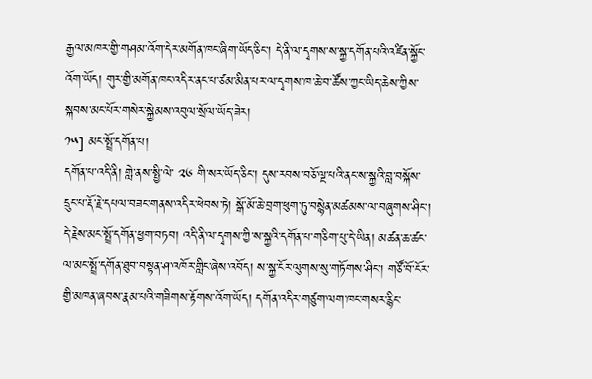རྒྱལ་མཁར་གྱི་གཤམ་འོག་དེར་མགོན་ཁང་ཞིག་ཡོད་ཅིང་། དེ་ནི་ལ་དྭགས་ས་སྐྱ་དགོན་པའི་འཛིན་སྐྱོང་འོག་ཡོད། གུར་གྱི་མགོན་ཁང་འདིར་ནང་པ་ཙམ་མིན་པར་ལ་དྭགས་ཁ་ཆེ་བ་ཚོས་ཀྱང་ཡིད་ཆེས་ཀྱིས་སྐབས་མང་པོར་གསེར་སྐྱེམས་འབུལ་སྲོལ་ཡོད་ཟེར།
༡༥] མང་སྤྲོ་དགོན་པ།
དགོན་པ་འདི་ནི། གླེ་ནས་སྤྱི་ལེ་ ༢༦ གི་སར་ཡོད་ཅིང་། དུས་རབས་བཅོ་ལྔ་པའི་ནང་ས་སྐྱའི་བླ་བསྐོས་དྲུང་པ་རྡོ་རྗེ་དཔལ་བཟང་གནས་འདིར་ཕེབས་ཏེ། སྒོ་མོ་ཆེ་བྲག་ཕུག་ཏུ་བསྙེན་མཚམས་ལ་བཞུགས་ཤིང་། དེ་རྗེས་མང་སྤྲོ་དགོན་ཕྱག་བཏབ། འདི་ནི་ལ་དྭགས་ཀྱི་ས་སྐྱའི་དགོན་པ་གཅིག་པུ་དེ་ཡིན། མཚན་ཆ་ཚང་ལ་མང་སྤྲོ་དགོན་ཐུབ་བསྟན་ཤ་འཁོར་གླིང་ཞེས་འབོད། ས་སྐྱ་ངོར་ལུགས་སུ་གཏོགས་ཤིང་། གཙོ་བོ་ངོར་གྱི་མཁན་ཞབས་རྣམ་པའི་གཟིགས་རྟོགས་འོག་ཡོད། དགོན་འདིར་གཙུག་ལག་ཁང་གསར་རྙིང་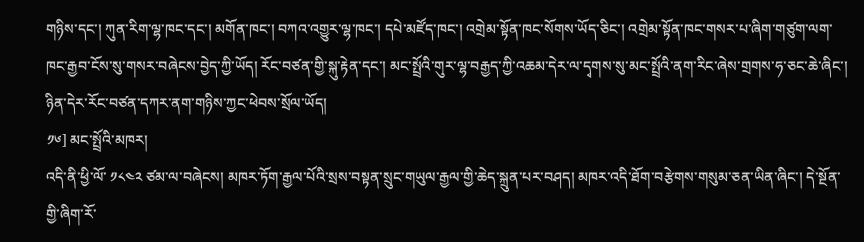གཉིས་དང་། ཀུན་རིག་ལྷ་ཁང་དང་། མགོན་ཁང་། བཀའ་འགྱུར་ལྷ་ཁང་། དཔེ་མཛོད་ཁང་། འགྲེམ་སྟོན་ཁང་སོགས་ཡོད་ཅིང་། འགྲེམ་སྟོན་ཁང་གསར་པ་ཞིག་གཙུག་ལག་ཁང་རྒྱབ་ངོས་སུ་གསར་བཞེངས་བྱེད་ཀྱི་ཡོད། རོང་བཙན་གྱི་སྐུ་རྟེན་དང་། མང་སྤྲོའི་གུར་ལྷ་བརྒྱད་ཀྱི་འཆམ་དེར་ལ་དྭགས་སུ་མང་སྤྲོའི་ནག་རིང་ཞེས་གྲགས་ཧ་ཅང་ཆེ་ཞིང་། ཉིན་དེར་རོང་བཙན་དཀར་ནག་གཉིས་ཀྱང་ཕེབས་སྲོལ་ཡོད།
༡༦] མང་སྤྲོའི་མཁར།
འདི་ནི་ཕྱི་ལོ་ ༡༨༤༢ ཙམ་ལ་བཞེངས། མཁར་ཏོག་རྒྱལ་པོའི་སྲས་བསྟན་སྲུང་གཡུལ་རྒྱལ་གྱི་ཆེད་སྐྲུན་པར་བཤད། མཁར་འདི་ཐོག་བརྩེགས་གསུམ་ཅན་ཡིན་ཞིང་། དེ་སྔོན་གྱི་ཞིག་རོ་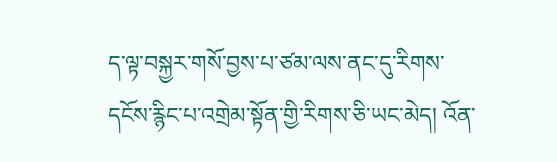ད་ལྟ་བསྐྱར་གསོ་བྱས་པ་ཙམ་ལས་ནང་དུ་རིགས་དངོས་རྙིང་པ་འགྲེམ་སྟོན་གྱི་རིགས་ཅི་ཡང་མེད། འོན་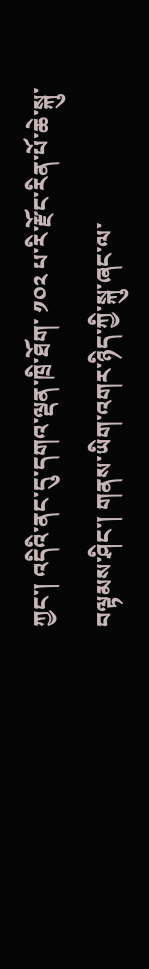ཀྱང་། འདིའི་ནང་དུ་དགའ་ལྡན་ཁྲི་ཐོག་ ༡༠༢ པ་རི་རྫོང་རིན་པོ་ཆེ་སྐུ་བལྟམས་ཤིང་། གནས་ཡིག་འགར་ཉིད་ཀྱི་སྐུ་ཞང་ལ་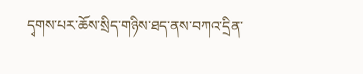དྭགས་པར་ཆོས་སྲིད་གཉིས་ཐད་ནས་བཀའ་དྲིན་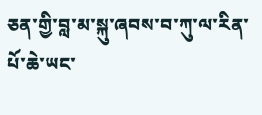ཅན་གྱི་བླ་མ་སྐུ་ཞབས་བ་ཀུ་ལ་རིན་པོ་ཆེ་ཡང་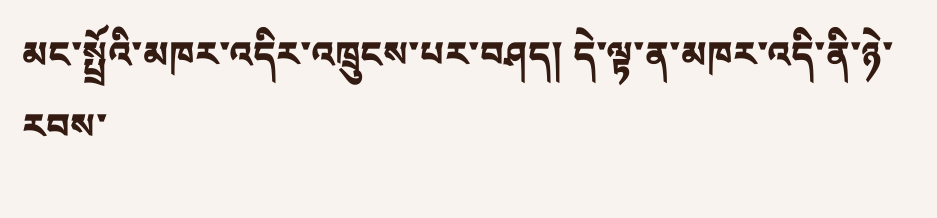མང་སྤྲོའི་མཁར་འདིར་འཁྲུངས་པར་བཤད། དེ་ལྟ་ན་མཁར་འདི་ནི་ཉེ་རབས་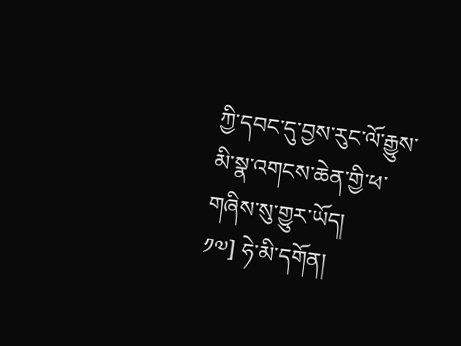ཀྱི་དབང་དུ་བྱས་རུང་ལོ་རྒྱུས་མི་སྣ་འགངས་ཆེན་གྱི་ཕ་གཞིས་སུ་གྱུར་ཡོད།
༡༧] ཧེ་མི་དགོན།